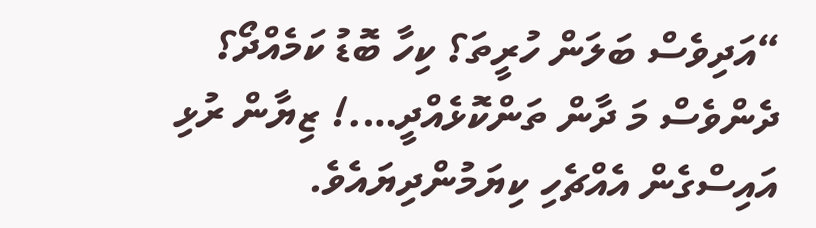“އަދިވެސް ބަލަން ހުރީތަ؟ ކިހާ ބޮޑު ކަމެއްދޯ؟ ދެންވެސް މަ ދާން ތަންކޮޅެއްދީ….! ޒިޔާން ރުޅި އައިސްގެން އެއްޗެހި ކިޔަމުންދިޔައެވެ.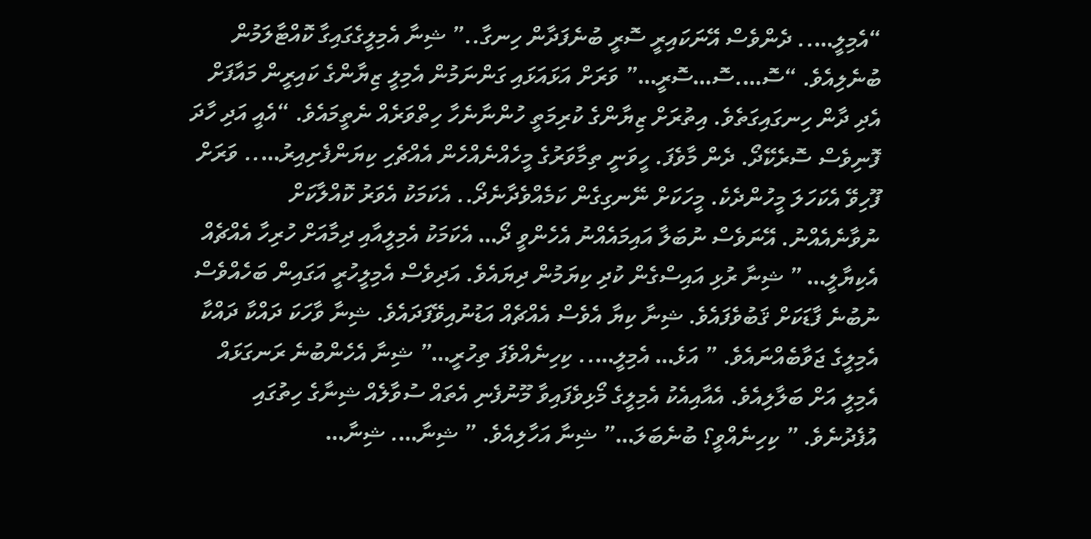“އެމިލީ….. ދެންވެސް އޭނަކައިރީ ސޮރީ ބުނެފަދާން ހިނގާ..” ޝިނާ އެމިލީގެގައިގާ ކޮއްޓާލަމުން ބުނެލިއެވެ. “ސޮ….ސޮ…ސޮރީ…” ވަރަށް އަޅައަޅައި ގަންނަމުން އެމިލީ ޒިޔާންގެ ކައިރީން މައާފަށް އެދި ދާން ހިނގައިގަތެވެ. އިތުރަށް ޒިޔާންގެ ކުރިމަތީ ހުންނާނެހާ ހިތްވަރެއް ނެތީމައެވެ. “އެއީ އަދި ހާދަ ފޮނިވެސް ސޮރެކޭދޯ. ދެން މާވެފަ. ހީވަނީ ތިމާވަރުގެ މީހެއްނެއްހެން އެއްޗެހި ކިޔަންފެށިއިރު….. ވަރަށް ފޫހިވޭ އެކަހަލަ މީހުންދެކެ. މީހަކަށް ނޭނގިގެން ކަމެއްވެދާނެދޯ.. އެކަމަކު އެވަރު ކޮއްލާކަށް ނުވާނެއެއްނު. އޭނަވެސް ނުބަލާ އައިމައެއްނު އެހެންވީ ދޯ… އެކަމަކު އެމިލީއާއި ދިމާއަށް ހުރިހާ އެއްޗެއް އެކިޔާލީ… ” ޝިނާ ރުޅި އައިސްގެން ކުދި ކިޔަމުން ދިޔައެވެ. އަދިވެސް އެމިލީހުރީ އަގައިން ބަހެއްވެސް ނުބުނެ ފާޑަކަށް ޤަބުވެފައެވެ. ޝިނާ ކިޔާ އެވެސް އެއްޗެއް އަޑުނުއިވޭފަދައެވެ. ޝިނާ ވާހަކަ ދައްކާ ދައްކާ އެމިލީގެ ޖަވާބެއްނައެވެ. ” އަޅެ… އެމިލީ….. ކިހިނެއްވެފަ ތިހުރީ…” ޝިނާ އެހެންބުނެ ރަނގަޅައް އެމިލީ އަށް ބަލާލިއެވެ. އެއާއިއެކު އެމިލީގެ މޯޅިވެފައިވާ މޫނުފެނި އެތައް ސުވާލެއް ޝިނާގެ ހިތުގައި އުފެދުނެވެ. ” ކިހިނެއްވީ؟ ބުނެބަލަ…” ޝިނާ އަހާލިއެވެ. ” ޝިނާ…. ޝިނާ…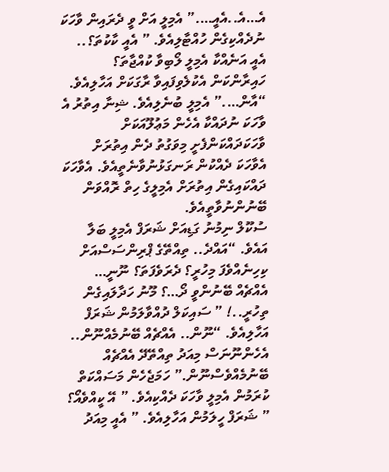އެ…އެ..އެއީ….” އެމިލީ އަށް ވީ ދެރައިން ވާހަކަ ނުދެއްކިގެން ހުއްޓާލިއެވެ. ” އެއީ ކާކުތަ؟.. އެއީ އަނެއްކާ އެމިލީ ލޯބިވާ ކުއްޖާތަ؟ ހައިރާންކަން އެކުލެވިފައިވާ ރާގަކަށް އަހާލިއެވެ. “އާން….” އެމިލީ ބުނެލިއެވެ. ޝިނާ އިތުރު އެ ވާހަކަ ނުދައްކާ އެހެން މަޢުލޫއަކަށް ވާހަކަދައްކަންފެށީ މިވަގުތު ދެން އިތުރަށް އެވާހަކަ ދެއްކުން ރަނގަޅުނުވާނެތީއެވެ. އެވާހަކަ ދައްކައިގެން އިތުރަށް އެމިލީގެ ހިތް ރޮއްވަން ބޭނުންނުވާތީއެވެ.
ސުކޫލް ނިމުނު ގަޑިއަށް ޝަރަފް އެމިލީ ބަލާ އައެވެ. “އައްދެ.. ތިއްތޭގެ ޕްރިންސަސްއަށް ކިހިނެއްވެފަ މިހުރީ؟ ދެރަވެފަތަ؟ ނޫނީ… އެއްޗެއް ބޭނުންވީ ދޯ…؟ މޫނު ހަދާލައިގެން ތިހުރީ..! ” ސައިކަލް ދުއްވާލަމުން ޝަރަފް އަހާލިއެވެ. “ނޫން.. އެއްޗެއް ބޭނުމެއްނޫން.. އެހެންނޫނަސް މިއަދު ތިއްތޭދޭ އެއްޗެއް ބޭނުމެއްވެސްނޫން.” ހަމަޖެހެން މަސައްކަތް ކުރަމުން އެމިލީ ވާހަކަ ދެއްކިއެވެ. ” އޭ ކީއްވެއޯ؟ ” ޝަރަފް ހީލަމުން އަހާލިއެވެ. ” އެއީ މިއަދު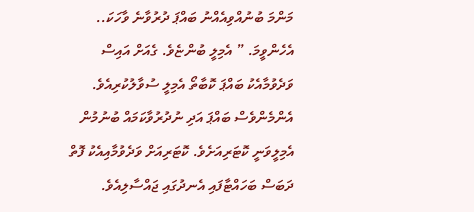މަންމަ ބުނުއްވިއެއްނު ބައްޕަ ދުރުވާނެ ވާހަކަ.. އެހެންވީމަ. ” އެމިލީ ބުންޏެވެ. ގެއަށް އައިސް ވަދެވުމާއެކު ބައްޕަ ކޮބާތޯ އެމިލީ ސުވާލުކުރިއެވެ. އެންމެންވެސް ބައްޕަ އަދި ނުދުރުވާކަމައް ބުނުމުން އެމިލީވަނީ ކޮޓަރިއަށެވެ. ކޮޓަރިއަށް ވަދެވުމާއިއެކު ފޮތް ދަބަސް ބަހައްޓާފައި އެނދުގައި ޖައްސާލިއެވެ.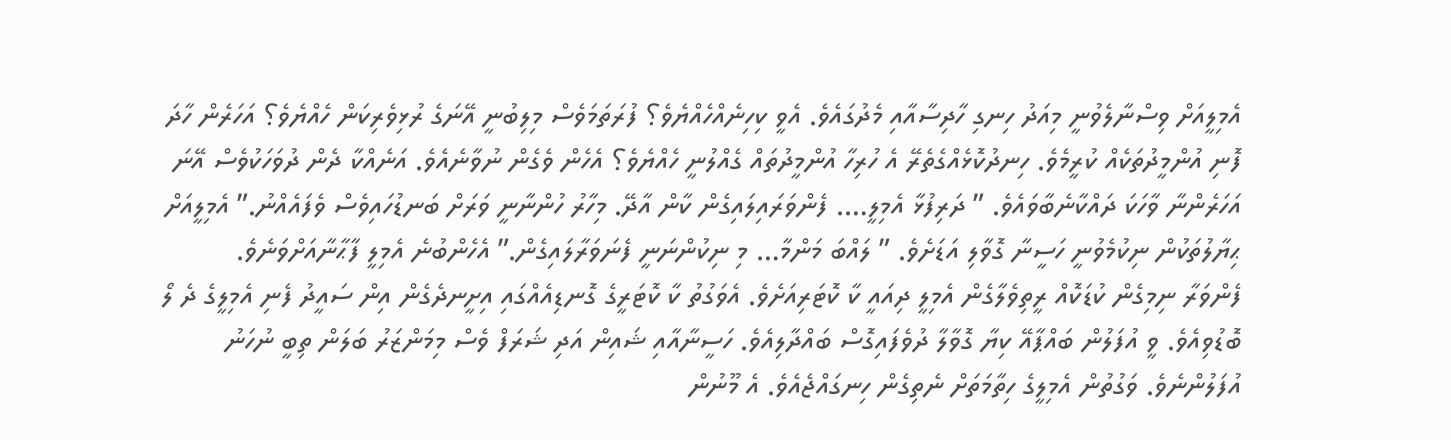އެމިލީއަށް ވިސްނާލެވުނީ މިއަދު ހިނގި ހާދިސާއާއި މެދުގައެވެ. އެވީ ކިހިނެއްހެއްޔެވެ؟ ފުރަތަމަވެސް މިލިބުނީ އޭނަގެ ރުޅިވެރިކަން ހެއްޔެވެ؟ އަހަރެން ހާދަ ފޮނި އުންމީދުތަކެއް ކުރީމެވެ. ހިނދުކޮޅެއްގެތެރޭ އެ ހުރިހާ އުންމީދުތައް ގެއްލުނީ ހެއްޔެވެ؟ އެހެން ވެގެން ނުވާނެއެވެ. އަނެއްކާ ދެން ދުވަހަކުވެސް އޭނަ އަހަރެންނާ ވާހަކަ ދައްކާނެބާވައެވެ. ” ދަރިފުޅާ އެމިލީ…. ފެންވަރައިލައިގެން ކާން އާދޭ. މިހާރު ހުންނާނީ ވަރަށް ބަނޑުހައިވެސް ވެފައެއްނު.” އެމިލީއަށް ޙިޔާލުތަކުން ނިކުމެވުނީ ހަސީނާ ގޮވާލި އަޑަށެވެ. ” ލައްބަ މަންމާ… މި ނިކުންނަނީ ފެނަވަރާލައިގެން.” އެހެންބުނެ އެމިލީ ފާޙާނާއަށްވަނެވެ.
ފެންވަރާ ނިމިގެން ކުޑަކޮއް ރީތިވެލާގެން އެމިލީ ދިއައީ ކާ ކޮޓަރިއަށެވެ. އެވަގުތު ކާ ކޮޓަރީގެ ގޮނޑިއެއްގައި އިށީނދެގެން އިން ސައީދު ފެނި އެމިލީގެ ދެ ލޯ ބޮޑުވިއެވެ. ވީ އުފަލުން ބައްޕާއޭ ކިޔާ ގޮވާލާ ދުވެފައިގޮސް ބައްދާލިއެވެ. ހަސީނާއާއި ޝައިން އަދި ޝަރަފް ވެސް މިމަންޒަރު ބަލަން ތިބީ ނުހަނު އުފަލުންނެވެ. ވަގުތުން އެމިލީގެ ހިތާމަތަށް ނެތިގެން ހިނގައްޖެއެވެ. އެ މޫނުން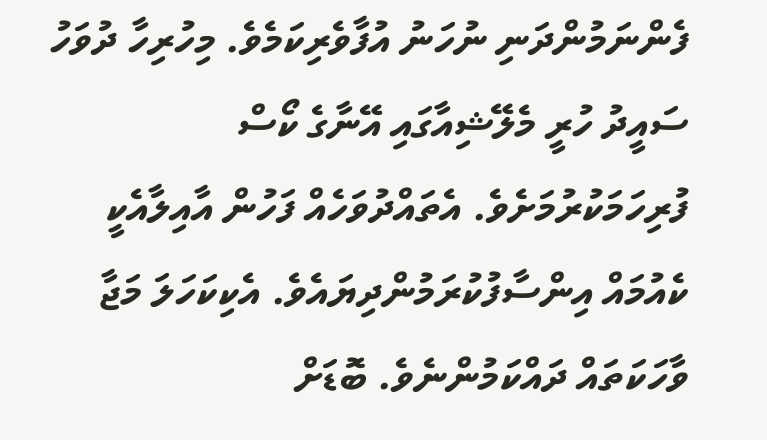ފެންނަމުންދަނި ނުހަނު އުފާވެރިކަމެވެ. މިހުރިހާ ދުވަހު ސައީދު ހުރީ މެލޭޝިއާގައި އޭނާގެ ކޯސް ފުރިހަމަކުރުމަށެވެ. އެތައްދުވަހެއް ފަހުން އާއިލާއެކީ ކެއުމައް އިންސާފުކުރަމުންދިޔައެވެ. އެކިކަހަލަ މަޖާ ވާހަކަތައް ދައްކަމުންނެވެ. ބޮޑަށް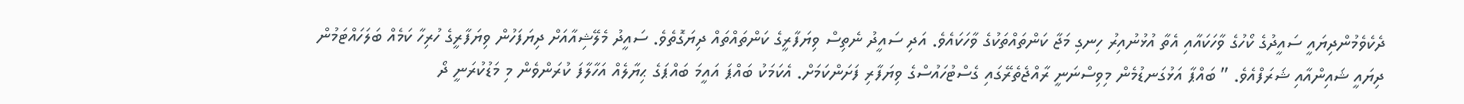ދެކެވެމުންދިޔައީ ސައީދުގެ ކޯހުގެ ވާހަކައާއި އެތާ އުޅުނުއިރު ހިނގި މަޖާ ކަންތައްތަކުގެ ވާހަކައެވެ. އަދި ސައީދު ނެތިސް ވިޔަފާރީގެ ކަންތައްތައް ދިޔަގޮތެވެ. ސައީދު މެލޭޝިއާއަށް ދިޔަފަހުން ވިޔަފާރީގެ ހުރިހާ ކަމެއް ބަލަހައްޓަމުން ދިޔައީ ޝައިންއާއި ޝަރަފްއެވެ. ” ބައްޕާ އަޅުގަނޑުމެން މިވިސްނަނީ ރާއްޖެތެރޭގައި ގެސްޓުހައުސްގެ ވިޔަފާރި ފަށަންކަމަށް. އެކަމަކު ބައްޕަ އައީމަ ބައްޕަގެ ޙިޔާލެއް އަހާލާފަ ކުރަންވެން މި މަޑުކުރަނީ ދޯ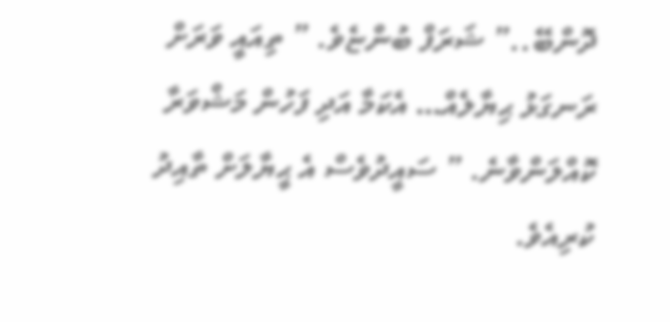ދޮންބޭ..” ޝަރަފް ބުންޏެވެ. ” ތިއައީ ވަރަށް ރަނގަޅު ޙިޔާލެއް… އެކަމާ އަދި ފަހުން މަޝްވަރާ ކޮއްލަންވާނެ. ” ސައީދުވެސް އެ ޙީޔާލަށް ތާއިދު ކުރިއެވެ.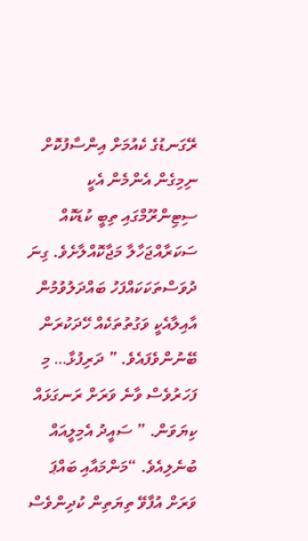ރޭގަނޑުގެ ކެއުމަށް އިންސާފުކޮށް ނިމިގެން އެންމެން އެކީ ސިޓިންރޫމްގައި ތިބީ ކުޑަކޮއް ސަކަރާއްޖަހާލާ މަޖާކޮއްލާށެވެ. ގިނަ ދުވަސްތަކަކައްފަހު ބައްދަލުވުމުން އާއިލާއެކީ ވަގުތުތަކެއް ހޭދަކުރަން ބޭނުންވެފައެވެ. ” ދަރިފުޅާ… މި ފަހަރުވެސް ވާނެ ވަރަށް ރަނގަޅައް ކިޔަވަން. ” ސައީދު އެމިލީއައް ބުނެލިއެވެ. “މަންމައާއި ބައްޕަ ވަރަށް އުފާވޭ ތިޔަތިން ކުދިންވެސް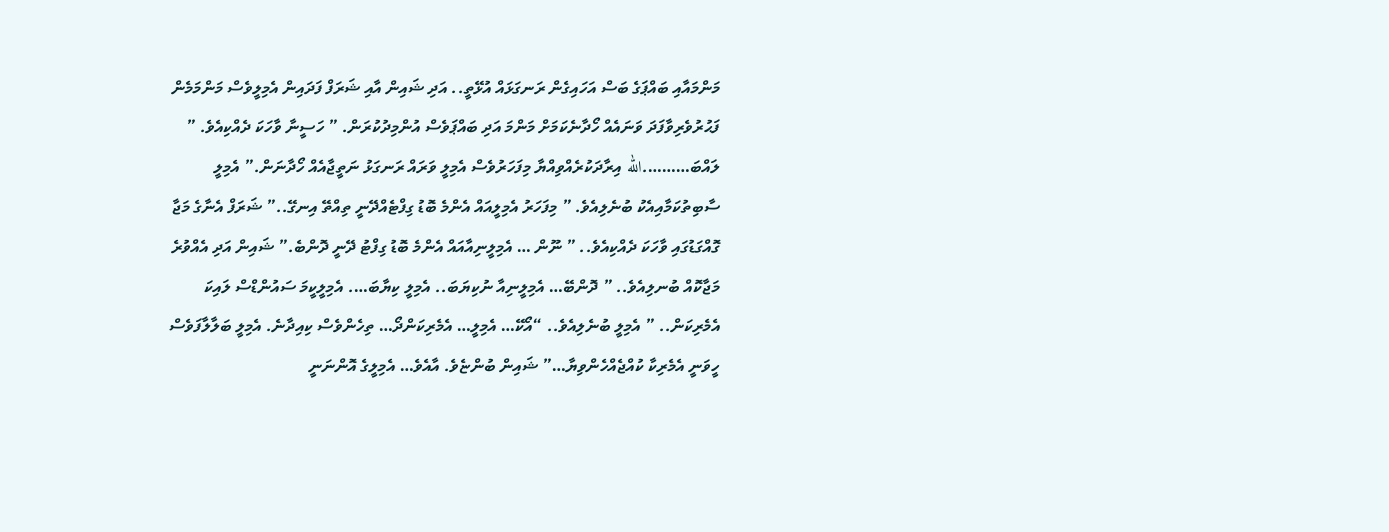މަންމައާއި ބައްޕަގެ ބަސް އަހައިގެން ރަނގަޅައް އުޅޭތީ.. އަދި ޝައިން އާއި ޝަރަފް ފަދައިން އެމިލީވެސް މަންމަމެން ފަޙުރުވެރިވާފަދަ ވަނައެއް ހޯދާނެކަމަށް މަންމަ އަދި ބައްޕަވެސް އުންމިދުކުރަން. ” ހަސީނާ ވާހަކަ ދެއްކިއެވެ. ” ލައްބަ……….الله އިރާދަކުރެއްވިއްޔާ މިފަހަރުވެސް އެމިލީ ވަރައް ރަނގަޅު ނަތީޖާއެއް ހޯދާނަން.” އެމިލީ ސާބިތުކަމާއިއެކު ބުނެލިއެވެ. ” މިފަހަރު އެމިލީއައް އެންމެ ބޮޑު ގިފްޓެއްދޭނީ ތިއްތޭ އިނގޭ..” ޝަރަފް އެނާގެ މަޖާ ގޮއްގަޑުގައި ވާހަކަ ދެއްކިއެވެ.. ” ނޫން … އެމިލީނިއާއައް އެންމެ ބޮޑު ގިފްޓު ދޭނީ ދޮންބެ.” ޝައިން އަދި އެއްވުރެ މަޖާކޮއް ބުނލިއެވެ.. ” ދޮންބޭ… އެމިލީނިއާ ނުކިޔަބަ.. އެމިލީ ކިޔާބަ…. އެމިލީކީމަ ސައުންޑްސް ލައިކަ އެމެރިކަން.. ” އެމިލީ ބުނެލިއެވެ.. “އޯކޭ… އެމިލީ… އެމެރިކަންދޯ… ތިހެންވެސް ކިއިދާނެ. އެމިލީ ބަލާލާފަވެސް ހީވަނީ އެމެރިކާ ކުއްޖެއްހެންވިޔާ…” ޝައިން ބުންޏެވެ. އާއެވެ… އެމިލީގެ އޮންނަނީ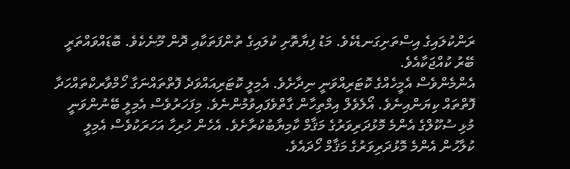ރަންކުލައިގެ އިސްތަށިގަނޑެކެވެ. މަޑު ފިޔާތޮށި ކުލައިގެ ތުންފަތަކާއި ދޮން މޫނެކެވެ. ބޮޑައްވައްތަރީ ބޭރު ކުއްޖަކާއެވެ.
އެންމެންވެސް އެމީހެއްގެ ކޮޓަރިއްވަނީ ނިދާށެވެ. އެމިލީ ކޮޓަރިއައްވަދެ ފޮތްތައްނަގާ ހޯމްވާރކްތައްހަދާ ފޮތްތައް ކިޔަންއިނެވެ. އޯލެވެލް އިމްތިހާން ގާތްވެފައިވުމުންނެވެ. މިފަހަރުވެސް އެމިލީ ބޭނުންވަނީ މުޅި ސުކޫލްގެ އެންމެ މޮޅުދަރިވަރުގެ މަޤާމް ކާމިޔާބުކުރާށެވެ. އެހެން ހުރިހާ އަހަރަކުވެސް އެމިލީ ކުލާހުން އެންމެ މޮޅުދަރިވަރުގެ މަޤާމް ހޯދައެވެ.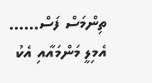ތިންމަސް ފަސް……
އެމިލީ މަންމައާއި އެކު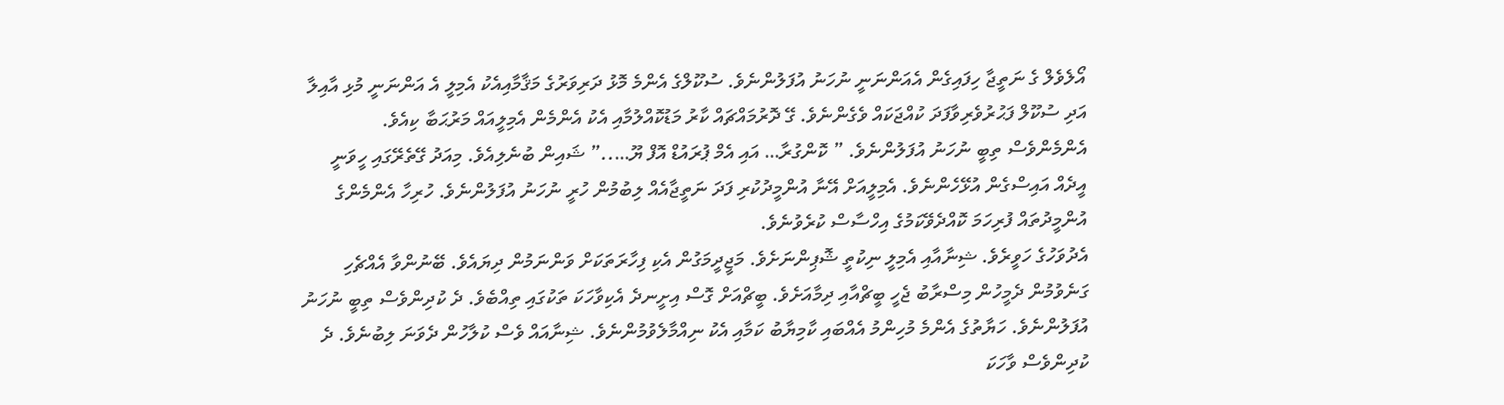އޯލެވެލް ގެ ނަތީޖާ ހިފައިގެން އެއަންނަނީ ނުހަނު އުފަލުންނެވެ. ސުކޫލްގެ އެންމެ މޮޅު ދަރިވަރުގެ މަޤާމާއިއެކު އެމިލީ އެ އަންނަނީ މުޅި އާއިލާ އަދި ސުކޫލް ފަޙުރުވެރިވާފަދަ ކުއްޖަކައް ވެގެންނެވެ. ގޭ ދޮރުމައްޗައް ކާރު މަޑުކޮއްލުމާއި އެކު އެންމެން އެމިލީއައް މަރުޙަބާ ކިއެވެ. އެންމެންވެސް ތިބީ ނުހަނު އުފަލުންނެވެ. ” ކޮންގުރާ… އައި އެމް ޕުރައުޑް އޮފް ޔޫ…..” ޝައިން ބުނެލިއެވެ. މިއަދު ގޭތެރޭގައި ހީވަނީ އީދެއް އައިސްގެން އުޅޭހެންނެވެ. އެމިލީއަށް އޭނާ އުންމީދުކުރި ފަދަ ނަތީޖާއެއް ލިބުމުން ހުރީ ނުހަނު އުފަލުންނެވެ. ހުރިހާ އެންމެންގެ އުންމީދުތައް ފުރިހަމަ ކޮއްދެވޭކަމުގެ އިހްސާސް ކުރެވުނެވެ.
އެދުވަހުގެ ހަވީރެވެ. ޝިނާއާއި އެމިލީ ނިކުތީ ޝޮޕިންނަށެވެ. މަޖީދީމަގުން އެކި ފިހާރަތަކަށް ވަންނަމުން ދިޔައެވެ. ބޭނުންވާ އެއްޗެހި ގަނެވުމުން ދެމީހުން މިސްރާބު ޖެހީ ބީޗްއާއި ދިމާއަށެވެ. ބީޗްއަށް ގޮސް އިށީނދެ އެކިވާހަކަ ތަކުގައި ތިއްބެވެ. ދެ ކުދިންވެސް ތިބީ ނުހަނު އުފަލުންނެވެ. ހަޔާތުގެ އެންމެ މުހިންމު އެއްބައި ކާމިޔާބު ކަމާއި އެކު ނިއްމާލެވުމުންނެވެ. ޝިނާއައް ވެސް ކުލާހުން ދެވަނަ ލިބުނެވެ. ދެ ކުދިންވެސް ވާހަކަ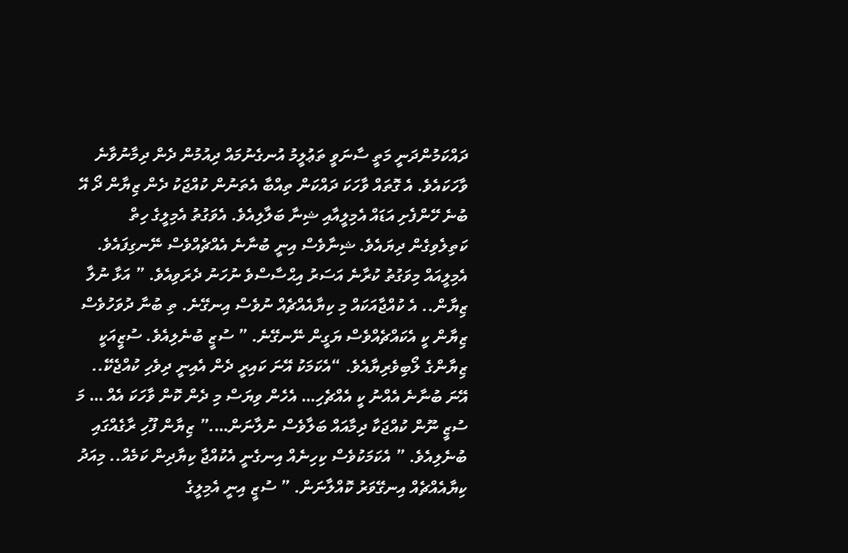ދައްކަމުންދަނީ މަތީ ސާނަވީ ތަޢުލީމު އުނގެނުމައް ދިއުމުން ދެން ދިމާނުވާނެ ވާހަކައެވެ. އެ ގޮތައް ވާހަކަ ދައްކަން ތިއްބާ އެތަނުން ކުއްޖަކު ދެން ޒިޔާން ދޯ އޭ ބުނެ ހޭންފެށި އަޑައް އެމިލީއާއި ޝިނާ ބަލާލިއެވެ. އެވަގުތު އެމިލީގެ ހިތް ކަތިލެވިގެން ދިޔައެވެ. ޝިނާވެސް އިނީ ބުނާނެ އެއްޗެއްވެސް ނޭނގިފައެވެ. އެމިލީއައް މިވަގުތު ކުރާނެ އަސަރު އިޙްސާސްވެ ނުހަނު ދެރަވިއެވެ. ” އަޅާ ނުލާ ޒިޔާން.. އެ ކުއްޖާއަކައް މި ކިޔާއެއްޗެއް ނުވެސް އިނގޭނެ. ތި ބުނާ ދުވަހުވެސް ޒިޔާން ކީ އެކައްޗެއްވެސް ޔަގީން ނޭނގޭނެ. ” ސުޒީ ބުނެލިއެވެ. ސުޒީއަކީ ޒިޔާންގެ ލޯބިވެރިޔާއެވެ. “އެކަމަކު އޭނަ ކައިރީ ދެން އެއިނީ ދިވެހި ކުއްޖެކޭ.. އޭނަ ބުނާނެ އެއްނު ކީ އެއްޗެހި… އެހެން ވިޔަސް މި ދެން ކޮން ވާހަކަ އެއް … މަ ސުޒީ ނޫން ކުއްޖަކާ ދިމާއައް ބަލާވެސް ނުލާނަން….” ޒިޔާން ފޫހި ރާގެއްގައި ބުނެލިއެވެ. ” އެކަމަކުވެސް ކިހިނެއް އިނގެނީ އެކުއްޖާ ކިޔާދިން ކަމެއް.. މިއަދު ކިޔާއެއްޗެއް އިނގޭވަރު ކޮއްލާނަން. ” ސުޒީ އިނީ އެމިލީގެ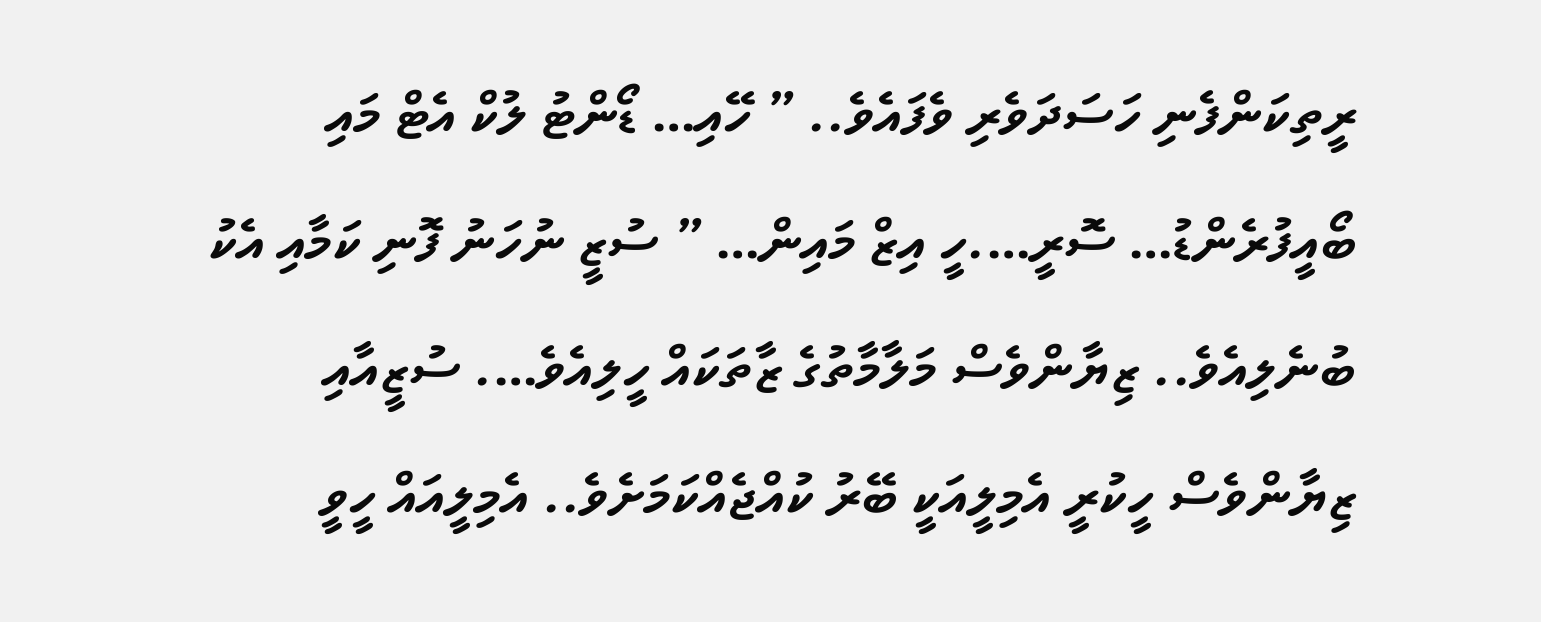ރީތިކަންފެނި ހަސަދަވެރި ވެފައެވެ.. ” ހޭއި… ޑޯންޓު ލުކް އެޓް މައި ބޯއީފުރެންޑު… ސޮރީ….ހީ އިޒް މައިން… ” ސުޒީ ނުހަނު ފޮނި ކަމާއި އެކު ބުނެލިއެވެ.. ޒިޔާންވެސް މަލާމާތުގެ ޒާތަކައް ހީލިއެވެ…. ސުޒީއާއި ޒިޔާންވެސް ހީކުރީ އެމިލީއަކީ ބޭރު ކުއްޖެއްކަމަށެވެ.. އެމިލީއައް ހީވީ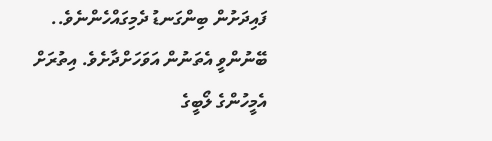ފައިދަށުން ބިންގަނޑު ދެމިގައްހެންނެވެ.. ބޭނުންވީ އެތަނުން އަވަހަށްދާށެވެ. އިތުރަށް އެމީހުންގެ ލޯބީގެ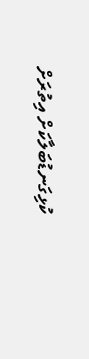ކުޅިގަނޑުބަލާކަށް އިތުރަށް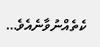ކެތެއްނުވާނެއެވެ…